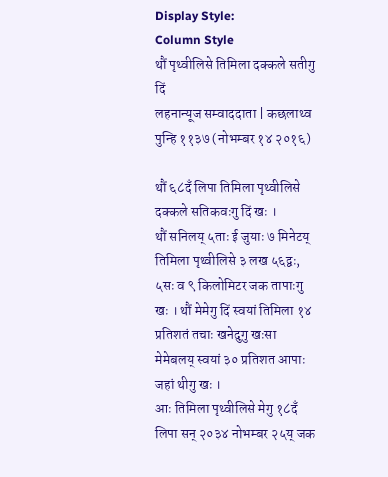Display Style:
Column Style
थौं पृथ्वीलिसे तिमिला दक्कले सतीगु दिं
लहनान्यूज सम्वाददाता | कछलाथ्व पुन्हि ११३७ (नोभम्बर १४ २०१६)

थौं ६८दँ लिपा तिमिला पृथ्वीलिसे दक्कले सतिकवःगु दिं खः ।
थौं सनिलय् ५ताः ई जुयाः ७ मिनेटय् तिमिला पृथ्वीलिसे ३ लख ५६द्वः, ५सः व ९ किलोमिटर जक तापाःगु खः । थौं मेमेगु दिं स्वयां तिमिला १४ प्रतिशतं तचाः खनेदुगु खःसा मेमेबलय् स्वयां ३० प्रतिशत आपाः जहां थीगु खः ।
आः तिमिला पृथ्वीलिसे मेगु १८दँ लिपा सन् २०३४ नोभम्बर २५य् जक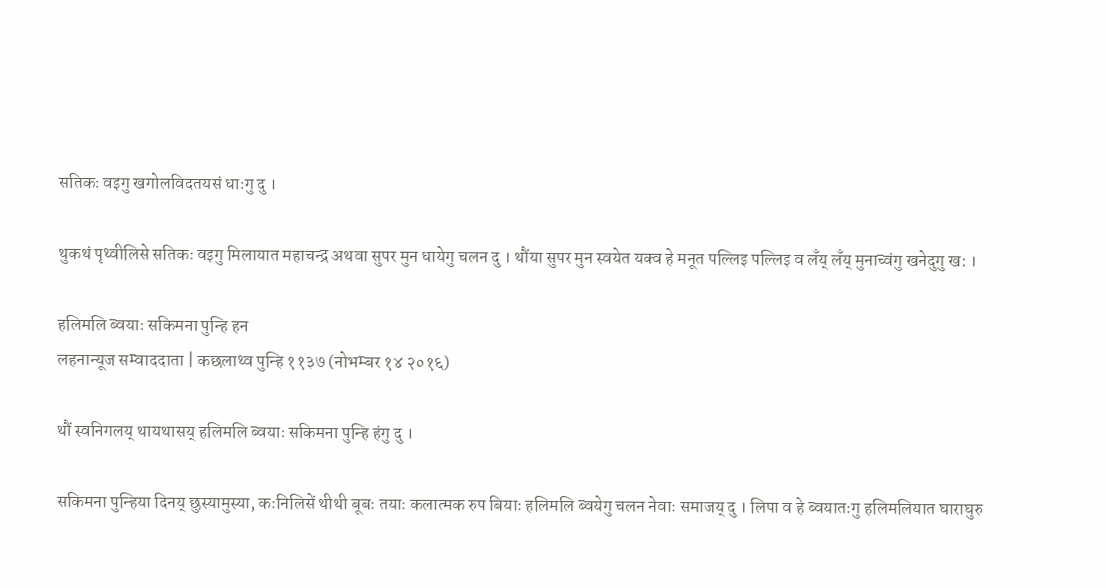सतिकः वइगु खगोलविदतयसं धाःगु दु ।

थुकथं पृथ्वीलिसे सतिकः वइगु मिलायात महाचन्द्र अथवा सुपर मुन धायेगु चलन दु । थौंया सुपर मुन स्वयेत यक्व हे मनूत पल्लिइ पल्लिइ व लँय् लँय् मुनाच्वंगु खनेदुगु ख: ।

हलिमलि ब्वयाः सकिमना पुन्हि हन
लहनान्यूज सम्वाददाता | कछलाथ्व पुन्हि ११३७ (नोभम्बर १४ २०१६)

थौं स्वनिगलय् थायथासय् हलिमलि ब्वयाः सकिमना पुन्हि हंगु दु ।

सकिमना पुन्हिया दिनय् छुस्यामुस्या, कःनिलिसें थीथी बूबः तयाः कलात्मक रुप बियाः हलिमलि ब्वयेगु चलन नेवाः समाजय् दु । लिपा व हे ब्वयातःगु हलिमलियात घाराघुरु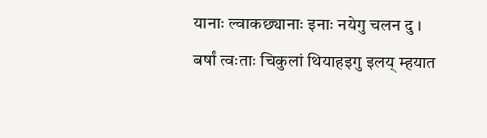यानाः ल्वाकछ्यानाः इनाः नयेगु चलन दु ।
बर्षां त्वःताः चिकुलां थियाहइगु इलय् म्हयात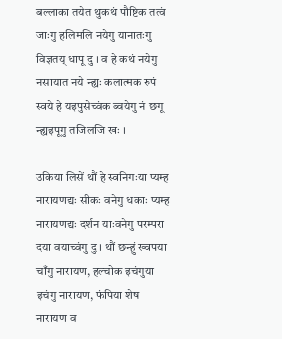बल्लाका तयेत थुकथं पौष्टिक तत्वं जाःगु हलिमलि नयेगु यानातःगु विज्ञतय् धापू दु । व हे कथं नयेगु नसायात नये न्ह्यः कलात्मक रुपं स्वये हे यइपुसेच्वंक ब्वयेगु नं छगू न्ह्यइपूगु तजिलजि खः ।

उकिया लिसें थौं हे स्वनिगःया प्यम्ह नारायणद्यः सीकः वनेगु धकाः प्यम्ह नारायणद्यः दर्शन याःवनेगु परम्परा दया वयाच्वंगु दु । थौं छन्हुं ख्वपया चाँगु नारायण, हल्चोक इचंगुया इचंगु नारायण, फंपिया शेष नारायण व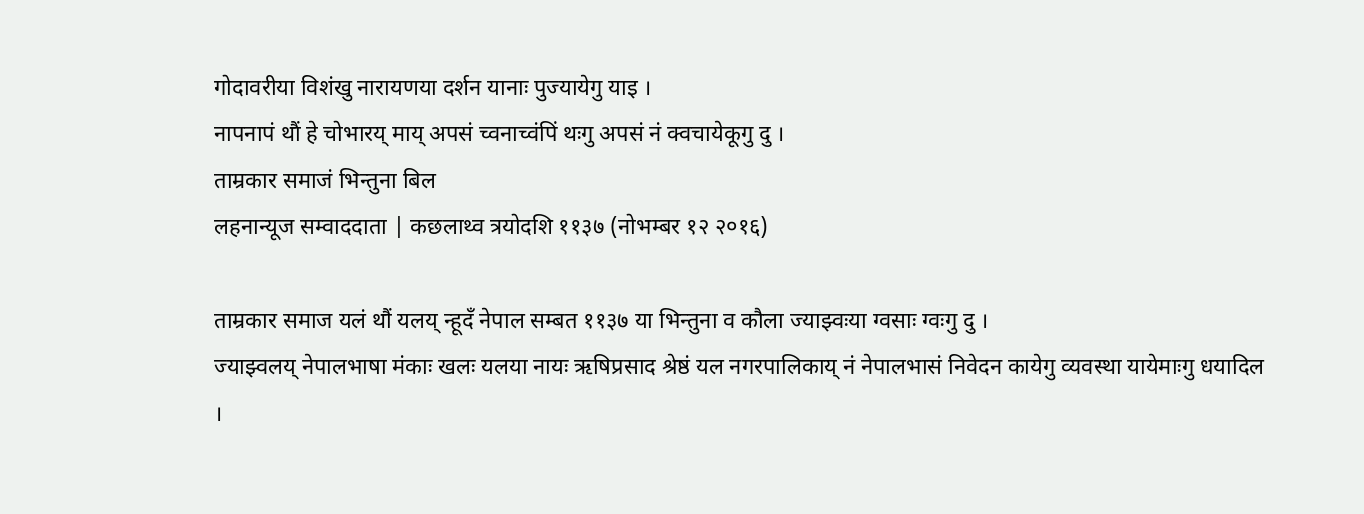गोदावरीया विशंखु नारायणया दर्शन यानाः पुज्यायेगु याइ ।
नापनापं थौं हे चोभारय् माय् अपसं च्वनाच्वंपिं थःगु अपसं नं क्वचायेकूगु दु ।
ताम्रकार समाजं भिन्तुना बिल
लहनान्यूज सम्वाददाता | कछलाथ्व त्रयोदशि ११३७ (नोभम्बर १२ २०१६)

ताम्रकार समाज यलं थौं यलय् न्हूदँ नेपाल सम्बत ११३७ या भिन्तुना व कौला ज्याझ्वःया ग्वसाः ग्वःगु दु ।
ज्याझ्वलय् नेपालभाषा मंकाः खलः यलया नायः ऋषिप्रसाद श्रेष्ठं यल नगरपालिकाय् नं नेपालभासं निवेदन कायेगु व्यवस्था यायेमाःगु धयादिल ।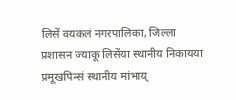लिसें वयकलं नगरपालिका, जिल्ला प्रशासन ज्याकू लिसेंया स्थानीय निकायया प्रमूखपिन्सं स्थानीय मांभाय्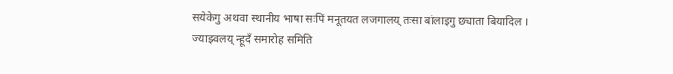सयेकेगु अथवा स्थानीय भाषा सःपिं मनूतयत लजगालय् तःसा बांलाइगु छ्याता बियादिल ।
ज्याझ्वलय् न्हूदँ समारोह समिति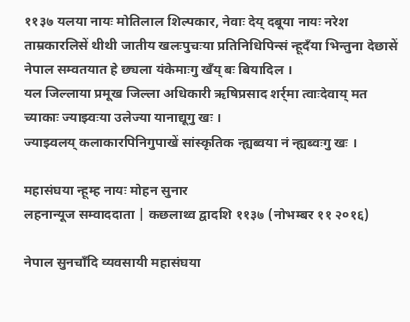११३७ यलया नायः मोतिलाल शिल्पकार, नेवाः देय् दबूया नायः नरेश ताम्रकारलिसें थीथी जातीय खलःपुचःया प्रतिनिधिपिन्सं न्हूदँया भिन्तुना देछासें नेपाल सम्वतयात हे छ्यला यंकेमाःगु खँय् बः बियादिल ।
यल जिल्लाया प्रमूख जिल्ला अधिकारी ऋषिप्रसाद शर्र्मा त्वाःदेवाय् मत च्याकाः ज्याझ्वःया उलेज्या यानाद्यूगु खः ।
ज्याझ्वलय् कलाकारपिनिगुपाखें सांस्कृतिक न्ह्यब्वया नं न्ह्यब्वःगु खः ।

महासंघया न्हूम्ह नायः मोहन सुनार
लहनान्यूज सम्वाददाता | कछलाथ्व द्वादशि ११३७ (नोभम्बर ११ २०१६)

नेपाल सुनचाँदि व्यवसायी महासंघया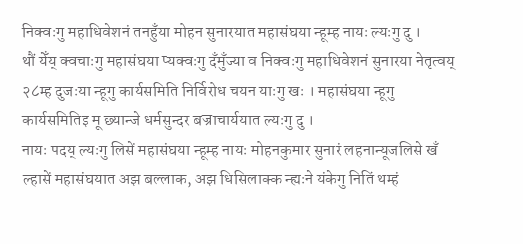निक्वःगु महाधिवेशनं तनहुँया मोहन सुनारयात महासंघया न्हूम्ह नायः ल्यःगु दु ।
थौं येँय् क्वचाःगु महासंघया प्यक्वःगु दँमुँज्या व निक्वःगु महाधिवेशनं सुनारया नेतृत्वय् २८म्ह दुजःया न्हूगु कार्यसमिति निर्विरोध चयन याःगु खः । महासंघया न्हूगु कार्यसमितिइ मू छ्यान्जे धर्मसुन्दर बज्राचार्ययात ल्यःगु दु ।
नायः पदय् ल्यःगु लिसें महासंघया न्हूम्ह नायः मोहनकुमार सुनारं लहनान्यूजलिसे खँ ल्हासें महासंघयात अझ बल्लाक, अझ धिसिलाक्क न्ह्यःने यंकेगु नितिं थम्हं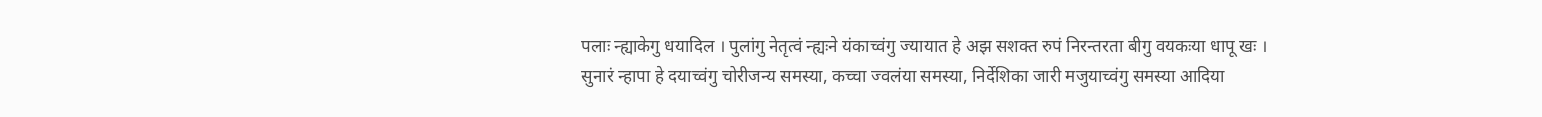पलाः न्ह्याकेगु धयादिल । पुलांगु नेतृत्वं न्ह्यःने यंकाच्वंगु ज्यायात हे अझ सशक्त रुपं निरन्तरता बीगु वयकःया धापू खः ।
सुनारं न्हापा हे दयाच्वंगु चोरीजन्य समस्या, कच्चा ज्वलंया समस्या, निर्देशिका जारी मजुयाच्वंगु समस्या आदिया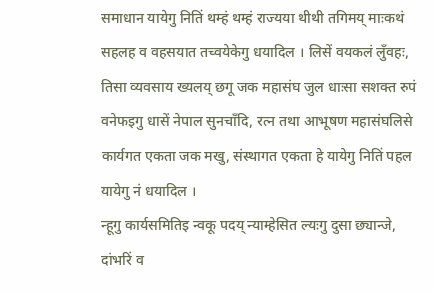समाधान यायेगु नितिं थम्हं थम्हं राज्यया थीथी तगिमय् माःकथं सहलह व वहसयात तच्वयेकेगु धयादिल । लिसें वयकलं लुँवहः, तिसा व्यवसाय ख्यलय् छगू जक महासंघ जुल धाःसा सशक्त रुपं वनेफइगु धासें नेपाल सुनचाँदि, रत्न तथा आभूषण महासंघलिसे कार्यगत एकता जक मखु, संस्थागत एकता हे यायेगु नितिं पहल यायेगु नं धयादिल ।
न्हूगु कार्यसमितिइ न्वकू पदय् न्याम्हेसित ल्यःगु दुसा छ्यान्जे, दांभरिं व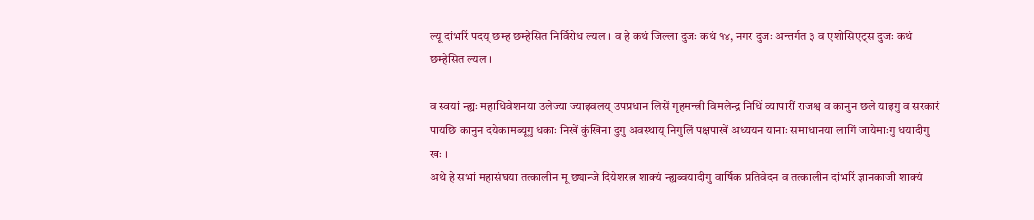ल्यू दांभरिं पदय् छम्ह छम्हेसित निर्विरोध ल्यल । व हे कथं जिल्ला दुजः कथं १४, नगर दुजः अन्तर्गत ३ व एशोसिएट्स दुजः कथं छम्हेसित ल्यल ।

व स्वयां न्ह्यः महाधिवेशनया उलेज्या ज्याझ्वलय् उपप्रधान लिसें गृहमन्त्री विमलेन्द्र निधिं व्यापारीं राजश्व व कानुन छले याइगु व सरकारं पायछि कानुन दयेकामब्यूगु धकाः निखें कुंखिना दुगु अवस्थाय् निगुलिं पक्षपाखें अध्ययन यानाः समाधानया लागिं जायेमाःगु धयादीगु खः ।
अथे हे सभां महासंघया तत्कालीन मू छ्यान्जे दियेशरत्न शाक्यं न्ह्यब्वयादीगु वार्षिक प्रतिवेदन व तत्कालीन दांभरिं ज्ञानकाजी शाक्यं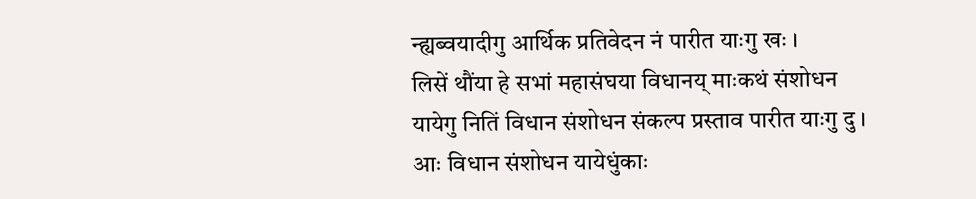न्ह्यब्वयादीगु आर्थिक प्रतिवेदन नं पारीत याःगु खः ।
लिसें थौंया हे सभां महासंघया विधानय् माःकथं संशोधन यायेगु नितिं विधान संशोधन संकल्प प्रस्ताव पारीत याःगु दु । आः विधान संशोधन यायेधुंकाः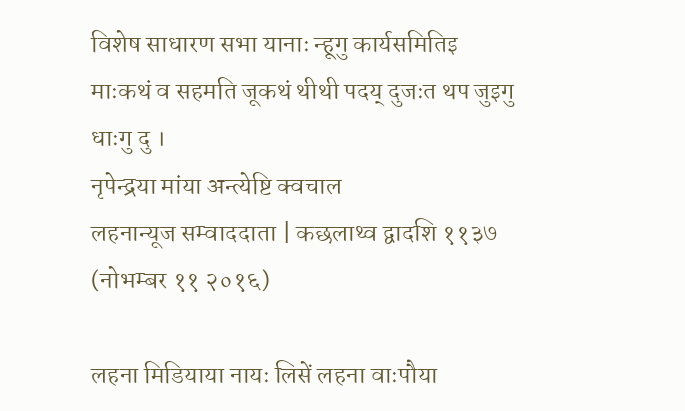विशेष साधारण सभा यानाः न्हूगु कार्यसमितिइ माःकथं व सहमति जूकथं थीथी पदय् दुजःत थप जुइगु धाःगु दु ।
नृपेन्द्रया मांया अन्त्येष्टि क्वचाल
लहनान्यूज सम्वाददाता | कछलाथ्व द्वादशि ११३७ (नोभम्बर ११ २०१६)

लहना मिडियाया नायः लिसें लहना वाःपौया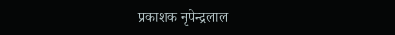प्रकाशक नृपेन्द्रलाल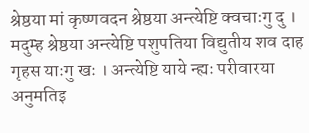श्रेष्ठया मां कृष्णवदन श्रेष्ठया अन्त्येष्टि क्वचाःगु दु ।
मदुम्ह श्रेष्ठया अन्त्येष्टि पशुपतिया विद्युतीय शव दाह गृहस याःगु खः । अन्त्येष्टि याये न्ह्यः परीवारया अनुमतिइ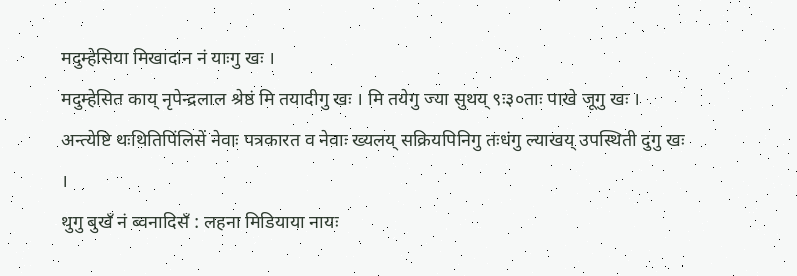मदुम्हेसिया मिखादान नं याःगु खः ।
मदुम्हेसित काय् नृपेन्द्रलाल श्रेष्ठं मि तयादीगु खः । मि तयेगु ज्या सुथय् ९ः३०ताः पाखे जूगु खः ।
अन्त्येष्टि थःथितिपिंलिसें नेवाः पत्रकारत व नेवाः ख्यलय् सक्रियपिनिगु तःधंगु ल्याखय् उपस्थिती दुगु खः ।
थुगु बुखँ नं ब्वनादिसँ : लहना मिडियाया नायः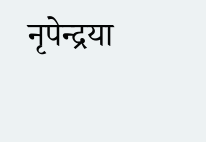नृपेन्द्रया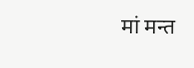मां मन्त